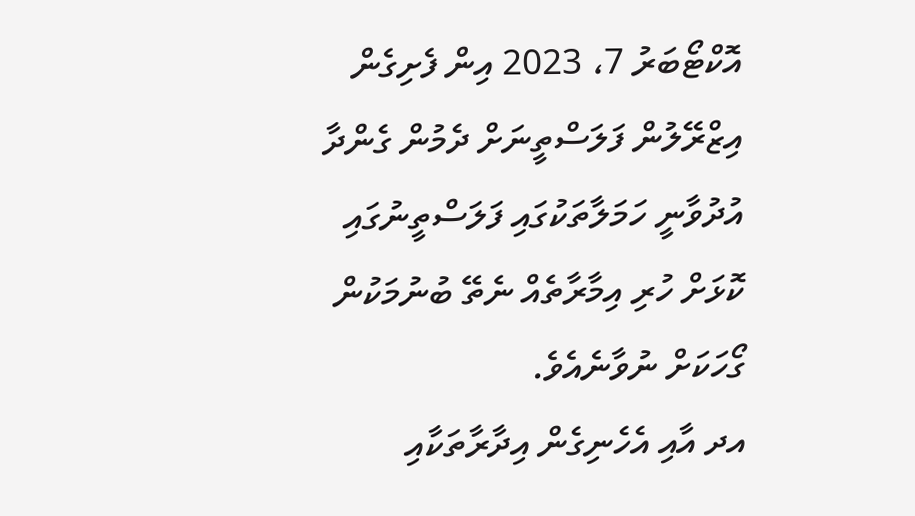އޮކްޓޯބަރު 7، 2023 އިން ފެށިގެން އިޒްރޭލުން ފަލަސްތީނަށް ދެމުން ގެންދާ އުދުވާނީ ހަމަލާތަކުގައި ފަލަސްތީނުގައި ކޮޅަށް ހުރި އިމާރާތެއް ނެތޭ ބުނުމަކުން ގޯހަކަށް ނުވާނެއެވެ.
އދ އާއި އެހެނިގެން އިދާރާތަކާއި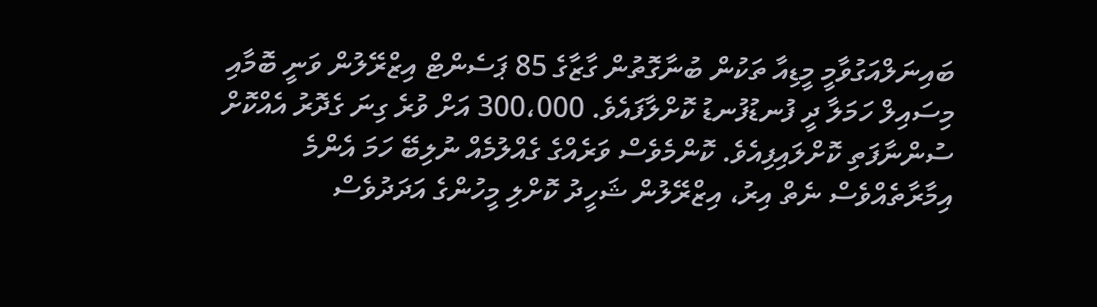ބައިނަލްއަގުވާމީ މީޑިއާ ތަކުން ބުނާގޮތުން ގާޒާގެ 85 ޕަސެންޓް އިޒްރޭލުން ވަނީ ބޮމާއި މިސައިލް ހަމަލާ ދީ ފުނޑުފުނޑު ކޮށްލާފައެވެ. 300،000 އަށް ވުރެ ގިނަ ގެދޮރު އެއްކޮށް ސުންނާފަތި ކޮށްލައިފިއެވެ. ކޮންމެވެސް ވަރެއްގެ ގެއްލުމެއް ނުލިބޭ ހަމަ އެންމެ އިމާރާތެއްވެސް ނެތް އިރު، އިޒްރޭލުން ޝަހީދު ކޮށްލި މީހުންގެ އަދަދުވެސް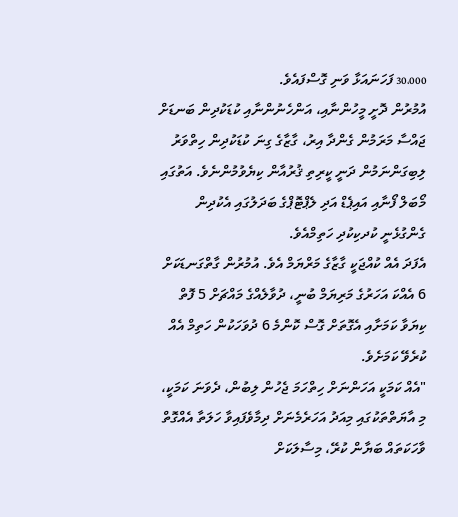30،000 ފަހަނައަޅާ ވަނި ގޮސްފައެވެ.
އުމުރުން ދޮށީ މީހުންނާއި، އަންހެނުންނާއި ކުޑަކުދިން ބަނޑަށް ޖައްސާ މަރަމުން ގެންދާ އިރު، ގާޒާގެ ގިނަ ކުޑަކުދިން ހިތްވަރު ލިބިގަންނަމުން ދަނީ ކީރިތި ޤުރުއާން ކިޔެވުމުންނެވެ. އަތުގައި މޯބަލް ފޯނާއި އައިޕެޑް އަދި ލެޕްޓޮޕްގެ ބަދަލުގައި އެކުދިން ގެންގުޅެނީ ކުދކިކުދި ހަތިމްއެވެ.
އެފަދަ އެއް ކުއްޖަކީ ގާޒާގެ މަރްޔަމް އެވެ. އުމުރުން ގާތްގަނޑަކަށް 6 އެއްކަ އަހަރުގެ މަރިޔަމް ބުނީ، ދުވާލެއްގެ މައްޗަށް 5 ފޮތް ކިޔަވާ ކަމަށާއި އެގޮތަށް ގޮސް ކޮންމެ 6 ދުވަހަކުން ހަތިމް އެއް ކުރެވޭ ކަމަށެވެ.
"އެއް ކަމަކީ އަހަންނަށް ހިތްހަމަ ޖެހުން ލިބުން، ދެވަނަ ކަމަކީ، މި އާޔަތްތަކުގައި މިއަދު އަހަރެމެނަށް ދިމާވެފައިވާ ހަލަތާ އެއްގޮތް ވާހަކަތައް ބަޔާން ކުރޭ، މިސާލަކަށް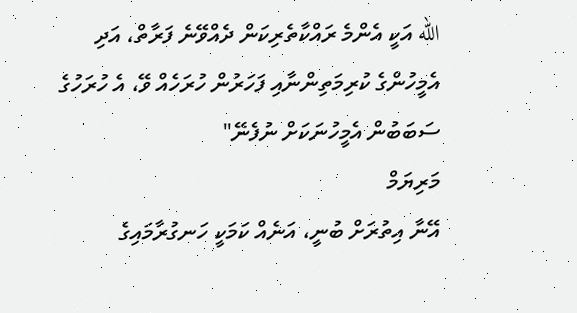الله އަކީ އެންމެ ރައްކާތެރިކަން ދެއްވޭނެ ފަރާތް، އަދި އެމީހުންގެ ކުރިމަތިންނާއި ފަހަރުން ހުރަހެއް ވޭ، އެ ހުރަހުގެ ސަބަބުން އެމީހުނަކަށް ނުފެނޭ"
މަރިޔަމް
އޭނާ އިތުރަށް ބުނީ، އަނެއް ކަމަކީ ހަނގުރާމައިގެ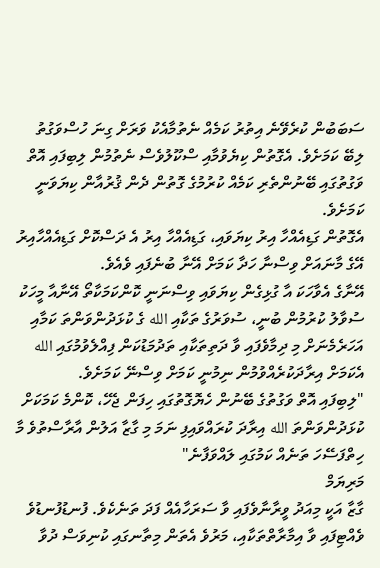ސަބަބުން ކުރެވޭނެ އިތުރު ކަމެއް ނެތުމާއެކު ވަރަށް ގިނަ ހުސްވަގުތު ލިބޭ ކަމަށެވެ. އެގޮތުން ކިޔެވުމާއި ސްކޫލުވެސް ނެތުމުން ލިބިފައި އޮތް ވަގުތުގައި ބޭނުންތެރި ކަމެއް ކުރުމުގެ ގޮތުން ދެން ޤުރުއާން ކިޔަވަނީ ކަމަށެވެ.
އެގޮތުން ގަޑިއެއްހާ އިރު ކިޔަވައި، ގަޑިއެއްހާ އިރު އެ ދަސްކޮށް ގަޑިއެއްހާއިރު އޭގެ މާނައަށް ވިސްނާ ހަދާ ކަމަށް އޭނާ ބުނެފައި ވެއެވެ.
އޭނާގެ އެވާހަކަ އާ ގުޅިގެން ކިޔަވައި ވިސްނަނީ ކޮންކަމަކާތޯ އޭނާއާ މީހަކު ސުވާލު ކުރުމުން ބުނީ، ސުވަރުގެ ތަކާއި الله ގެ ކުޅަދުންވަންތަ ކަމާއި އަހަރެމެނަށް މި ދިމާވެފައި ވާ ދަތިތަކާއި ތަދުމަޑުކަން ފިއްލެވުމުގައި الله އެކަމަށް އިރާދަކުރެއްވުމުން ނިމުނީ ކަމަށް ވިސްނޭ ކަމަށެވެ.
"ލިބިފައި އޮތް ވަގުތުގެ ބޭނުން ހެޔޮގޮތުގައި ހިފަން ޖެހޭ، ކޮންމެ ކަމަކަށް ކުޅަދުންވަންތަ الله އިރާދަ ކުރައްވައިފި ނަމަ މި ގާޒާ އަލުން އާރާސްތުވެ މާ ހިތްފަސޭހަ ތަނެއް ކަމުގައި ލައްވަފާނެ"
މަރިޔަމް
ގާޒާ އަކީ މިއަދު ވީރާނާވެފައި ވާ ސަރަހާއެއް ފަދަ ތަނެކެވެ. ފުނޑުފުނޑުވެ ވެއްޓިފައި ވާ އިމާރާތްތަކާއި، މަރުވެ އެތަން މިތާނގައި ކުނިވަސް ދުވާ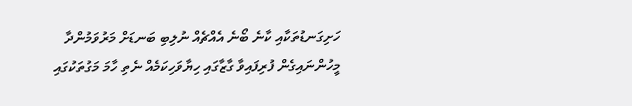ހަށިގަނޑުތަކާއި ކާނެ ބޯނެ އެއްޗެއް ނުލިބި ބަނޑަށް މަރުވަމުންދާ މީހުންނައިގެން ފުރިފައިވާ ގާޒާގައި ހިޔާވަހިކަމެއް ނެތި ހާމަ މަގުތަކުގައި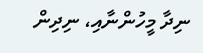ނިދާ މީހުންނާއި، ނިދިން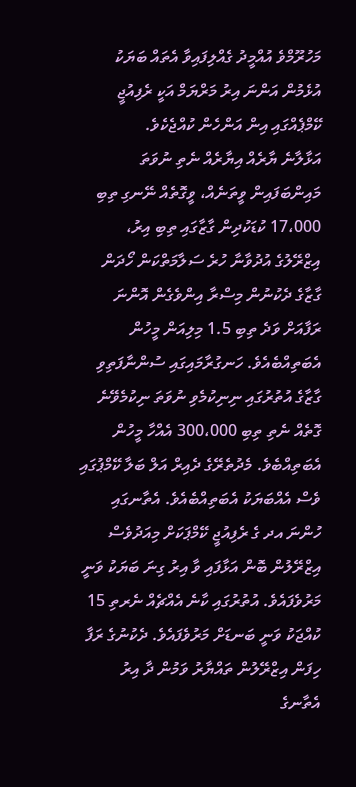މަހުރޫމްވެ އުއްމީދު ގެއްލިފައިވާ އެތައް ބަޔަކު އުޅެމުން އަންނަ އިރު މަރްޔަމް އަކީ ރެފިއުޖީ ކޭމްޕެއްގައި އިން އަންހެން ކުއްޖެކެވެ.
އަޅާލާނެ ޔާރެއް އިޔާރެއް ނެތި ނުވަތަ މައިންބަފައިން ވީތަނެއް، ވީގޮތެއް ނޭނގި ތިބި 17،000 ކުޑަކުދިން ގާޒާގައި ތިބި އިރު، އިޒްރޭލުގެ އުދުވާނާ ހުރެ ސަލާމަތްކަން ހޯދަން ގާޒާގެ ދެކުނުން މިސްރާ އިންވެގެން އޮންނަ ރަފާއަށް ވަދެ ތިބި 1.5 މިލިއަން މީހުން އެބަތިއްބެއެވެ. ހަނގުރާމައިގައި ސުންނާފަތިވި ގާޒާގެ އުތުރުގައި ނިނިކުމެވި ނުވަތަ ނިކުމެވޭނެ ގޮތެއް ނެތި ތިބި 300،000 އެއްހާ މީހުން އެބަތިއްބެވެ. މެދުތެރޭގެ ދެއިރް އަލް ބަލާ ކޭމްޕުގައި ވެސް އެއްބަޔަކު އެބަތިއްބެއެވެ. އެތާނގައި ހުންނަ އދ ގެ ރެފިއުޖީ ކޭމްޕަކަށް މިއަދުވެސް އިޒްރޭލުން ބޮން އަޅާފައި ވާ އިރު ގިނަ ބަޔަކު ވަނީ މަރުވެފައެވެ. އުތުރުގައި ކާނެ އެއްޗެއް ނެރތި 15 ކުއްޖަކު ވަނީ ބަނޑަށް މަރުވެފައެވެ. ދެކުނުގެ ރަފާ ހިފަން އިޒްރޭލުން ތައްޔާރު ވަމުން ދާ އިރު އެތާނގެ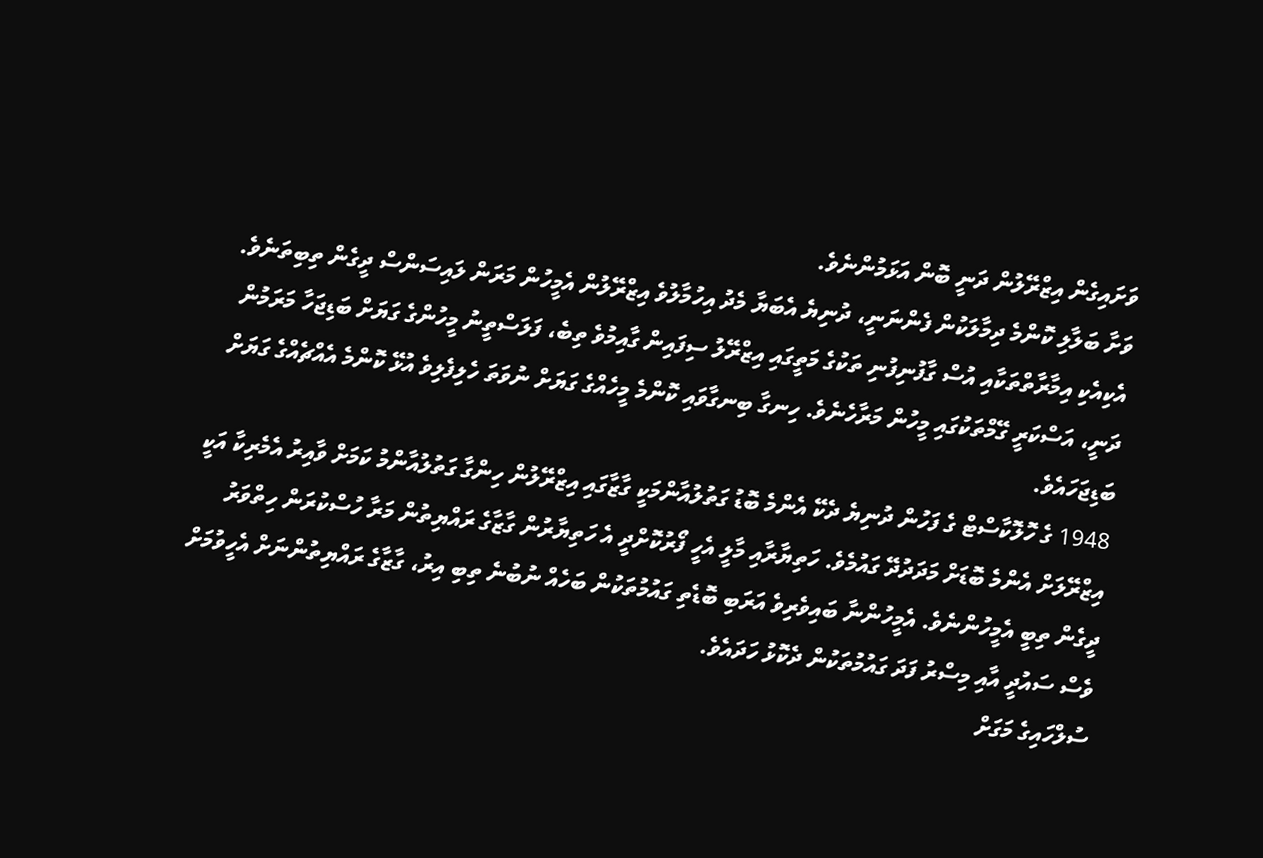ވަށައިގެން އިޒްރޭލުން ދަނީ ބޮން އަޅަމުންނެވެ.
ވަށާ ބަލާލި ކޮންމެ ދިމާލަކުން ފެންނަނީ، ދުނިޔެ އެބަޔާ މެދު އިހުމާލުވެ އިޒްރޭލުން އެމީހުން މަރަން ލައިސަންސް ދީގެން ތިބިތަނެވެ. އެކިއެކި އިމާރާތްތަކާއި އުސް ގާފުނިފުނި ތަކުގެ މަތީގައި އިޒްރޭލު ސިފައިން ގާއިމުވެ ތިބެ، ފަލަސްތީނު މީހުންގެ ގަޔަށް ބަޑިޖަހާ މަރަމުން ދަނީ، އަސްކަރީ ގޭމްތަކުގައި މީހުން މަރާހެނެވެ. ހިނގާ ބިނގާވައި ކޮންމެ މީހެއްގެ ގަޔަށް ނުވަތަ ހެލިފެލިވެ އުޅޭ ކޮންމެ އެއްޗެއްގެ ގަޔަށް ބަޑިޖަހައެވެ.
1948 ގެ ހޮލޮކާސްޓް ގެ ފަހުން ދުނިޔެ ދެކޭ އެންމެ ބޮޑު ގަތުލުއާންމަކީ ގާޒާގައި އިޒްރޭލުން ހިންގާ ގަތުލުއާންމު ކަމަށް ވާއިރު އެމެރިކާ އަކީ އިޒްރޭލަށް އެންމެ ބޮޑަށް މަދަދުދޭ ގައުމެވެ. ހަތިޔާރާއި މާލީ އެހީ ފޯރުކޮށްދީ އެ ހަތިޔާރުން ގާޒާގެ ރައްޔިތުން މަރާ ހުސްކުރަން ހިތްވަރު ދީގެން ތިބީ އެމީހުންނެވެ. އެމީހުންނާ ބައިވެރިވެ އަރަބި ބޮޑެތި ގައުމުތަކުން ބަހެއް ނުބުނެ ތިބި އިރު، ގާޒާގެ ރައްޔިތުންނަށް އެހީވުމަށް ވެސް ސައުދީ އާއި މިސްރު ފަދަ ގައުމުތަކުން ދެކޮޅު ހަދައެވެ.
ސުލްހައިގެ މަގަށް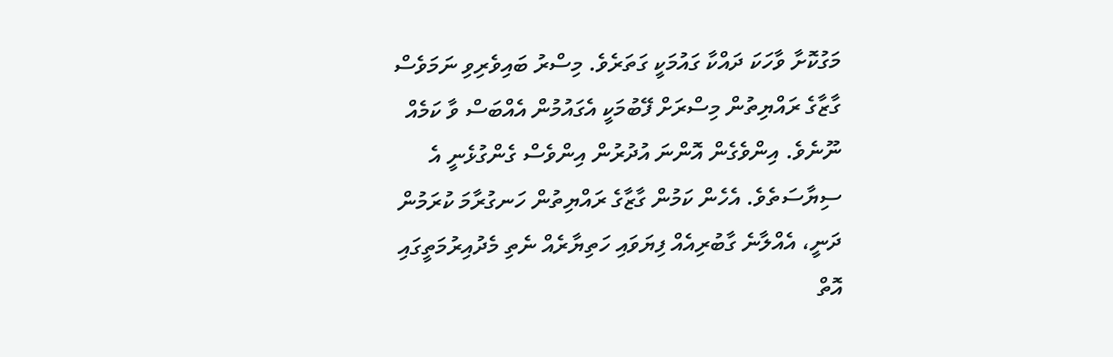މަގުކޮށާ ވާހަކަ ދައްކާ ގައުމަކީ ގަތަރެވެ. މިސްރު ބައިވެރިވި ނަމަވެސް ގާޒާގެ ރައްޔިތުން މިސްރަށް ފޭބުމަކީ އެގައުމުން އެއްބަސް ވާ ކަމެއް ނޫނެވެ. އިންވެގެން އޮންނަ އުދުރުން އިންވެސް ގެންގުޅެނީ އެ ސިޔާސަތެވެ. އެހެން ކަމުން ގާޒާގެ ރައްޔިތުން ހަނގުރާމަ ކުރަމުން ދަނީ، އެއްލާނެ ގާބުރިއެއް ފިޔަވައި ހަތިޔާރެއް ނެތި މެދުއިރުމަތީގައި އޮތް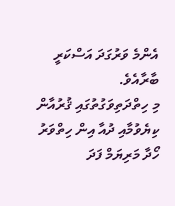އެންމެ ވަރުގަދަ އަސްކަރީ ބާރާއެވެ.
މި ހިތްދަތިވަގުތުގައި ޤުރުއާން ކިޔެވުމާއި ދުއާ އިން ހިތްވަރު ހޯދާ މަރިޔަމް ފަދަ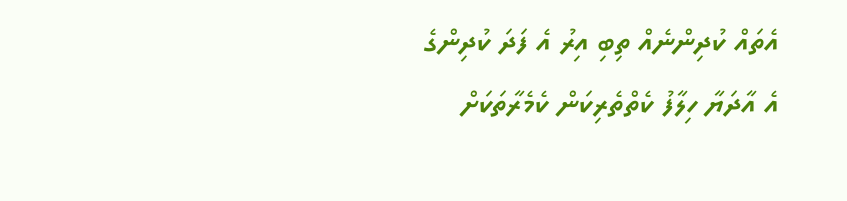އެތައް ކުދިންނެއް ތިބި އިރު އެ ފަދަ ކުދިންގެ އެ އާދަޔާ ހިލާފު ކެތްތެރިކަން ކެމެރާތަކަށް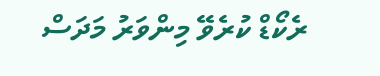ރެކޯޑް ކުރެވޭ މިންވަރު މަދަސް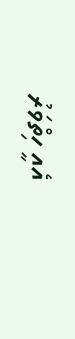އެއީ ހިތްވަރު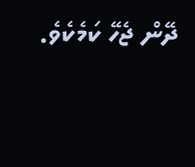ދޭން ޖެހޭ ކަމެކެވެ.